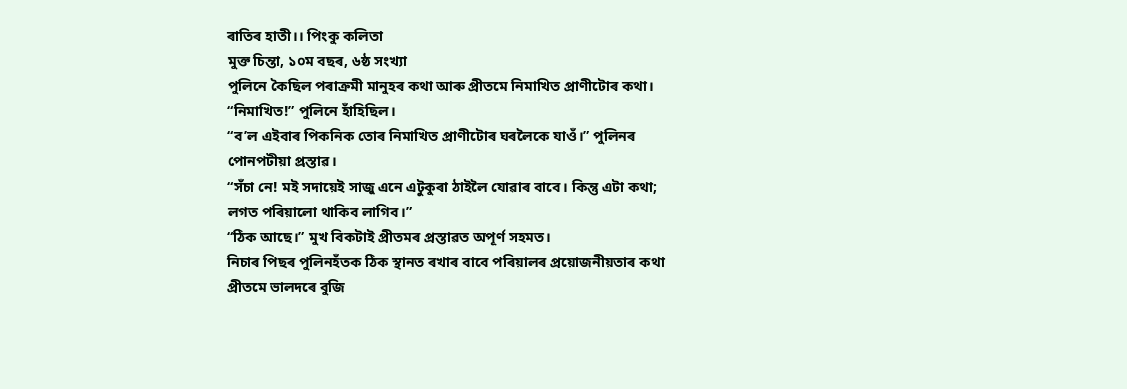ৰাতিৰ হাতী।। পিংকু কলিতা
মুক্ত চিন্তা, ১০ম বছৰ, ৬ষ্ঠ সংখ্যা
পুলিনে কৈছিল পৰাক্ৰমী মানুহৰ কথা আৰু প্ৰীতমে নিমাখিত প্ৰাণীটোৰ কথা।
“নিমাখিত!” পুলিনে হাঁহিছিল।
“ব’ল এইবাৰ পিকনিক তোৰ নিমাখিত প্ৰাণীটোৰ ঘৰলৈকে যাওঁ।” পুলিনৰ পোনপটীয়া প্ৰস্তাৱ।
“সঁচা নে! মই সদায়েই সাজু এনে এটুকুৰা ঠাইলৈ যোৱাৰ বাবে। কিন্তু এটা কথা; লগত পৰিয়ালো থাকিব লাগিব।”
“ঠিক আছে।” মুখ বিকটাই প্ৰীতমৰ প্ৰস্তাৱত অপূৰ্ণ সহমত।
নিচাৰ পিছৰ পুলিনহঁতক ঠিক স্থানত ৰখাৰ বাবে পৰিয়ালৰ প্ৰয়োজনীয়তাৰ কথা প্ৰীতমে ভালদৰে বুজি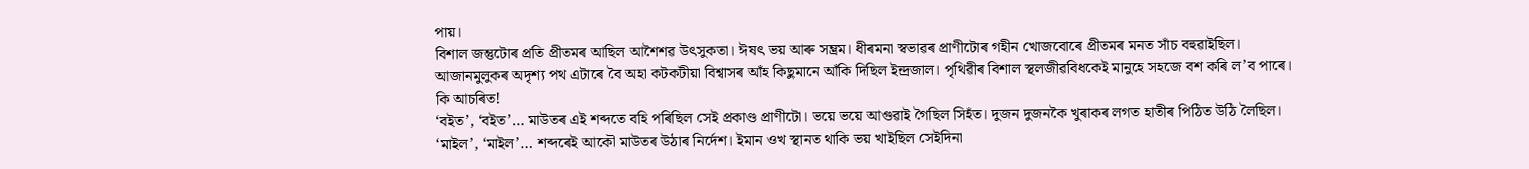পায়।
বিশাল জন্তুটোৰ প্ৰতি প্ৰীতমৰ আছিল আশৈশৱ উৎসুকতা। ঈষৎ ভয় আৰু সম্ভ্ৰম। ধীৰমনা স্বভাৱৰ প্ৰাণীটোৰ গহীন খোজবোৰে প্ৰীতমৰ মনত সাঁচ বহুৱাইছিল। আজানমুলুকৰ অদৃশ্য পথ এটাৰে বৈ অহা কটকটীয়া বিশ্বাসৰ আঁহ কিছুমানে আঁকি দিছিল ইন্দ্ৰজাল। পৃথিৱীৰ বিশাল স্থলজীৱবিধকেই মানুহে সহজে বশ কৰি ল’ব পাৰে। কি আচৰিত!
‘বইত’, ‘বইত’… মাউতৰ এই শব্দতে বহি পৰিছিল সেই প্ৰকাণ্ড প্ৰাণীটো। ভয়ে ভয়ে আগুৱাই গৈছিল সিহঁত। দুজন দুজনকৈ খুৰাকৰ লগত হাতীৰ পিঠিত উঠি লৈছিল। ‘মাইল’, ‘মাইল’… শব্দৰেই আকৌ মাউতৰ উঠাৰ নিৰ্দেশ। ইমান ওখ স্থানত থাকি ভয় খাইছিল সেইদিনা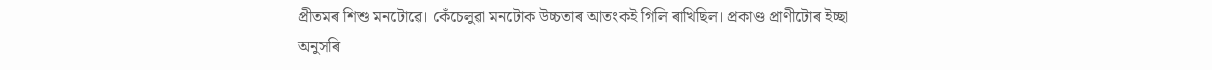প্ৰীতমৰ শিশু মনটোৱে। কেঁচেলুৱা মনটোক উচ্চতাৰ আতংকই গিলি ৰাখিছিল। প্ৰকাণ্ড প্ৰাণীটোৰ ইচ্ছা অনুসৰি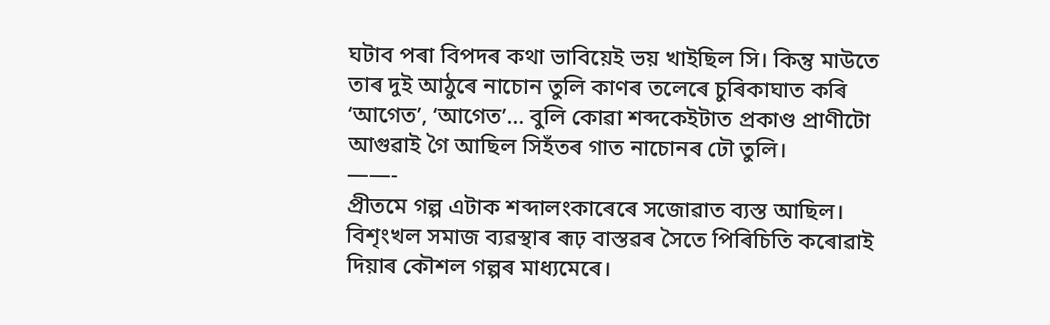ঘটাব পৰা বিপদৰ কথা ভাবিয়েই ভয় খাইছিল সি। কিন্তু মাউতে তাৰ দুই আঠুৰে নাচোন তুলি কাণৰ তলেৰে চুৰিকাঘাত কৰি ‘আগেত’, ‘আগেত’… বুলি কোৱা শব্দকেইটাত প্ৰকাণ্ড প্ৰাণীটো আগুৱাই গৈ আছিল সিহঁতৰ গাত নাচোনৰ ঢৌ তুলি।
——-
প্ৰীতমে গল্প এটাক শব্দালংকাৰেৰে সজোৱাত ব্যস্ত আছিল। বিশৃংখল সমাজ ব্যৱস্থাৰ ৰূঢ় বাস্তৱৰ সৈতে পিৰিচিতি কৰোৱাই দিয়াৰ কৌশল গল্পৰ মাধ্যমেৰে।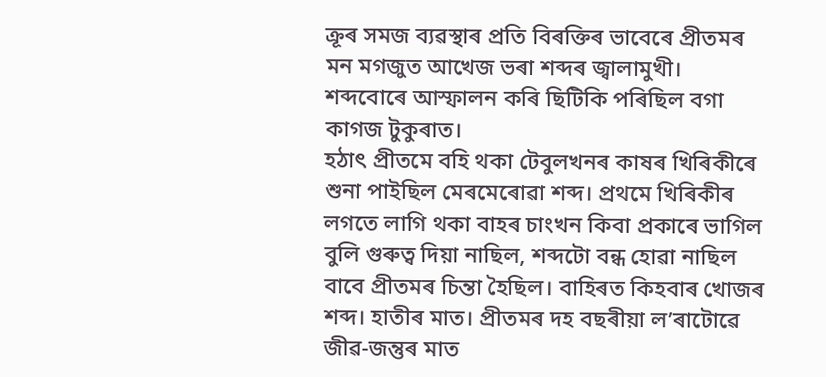ক্ৰূৰ সমজ ব্যৱস্থাৰ প্ৰতি বিৰক্তিৰ ভাবেৰে প্ৰীতমৰ মন মগজুত আখেজ ভৰা শব্দৰ জ্বালামুখী। শব্দবোৰে আস্ফালন কৰি ছিটিকি পৰিছিল বগা কাগজ টুকুৰাত।
হঠাৎ প্ৰীতমে বহি থকা টেবুলখনৰ কাষৰ খিৰিকীৰে শুনা পাইছিল মেৰমেৰোৱা শব্দ। প্ৰথমে খিৰিকীৰ লগতে লাগি থকা বাহৰ চাংখন কিবা প্ৰকাৰে ভাগিল বুলি গুৰুত্ব দিয়া নাছিল, শব্দটো বন্ধ হোৱা নাছিল বাবে প্ৰীতমৰ চিন্তা হৈছিল। বাহিৰত কিহবাৰ খোজৰ শব্দ। হাতীৰ মাত। প্ৰীতমৰ দহ বছৰীয়া ল’ৰাটোৱে জীৱ-জন্তুৰ মাত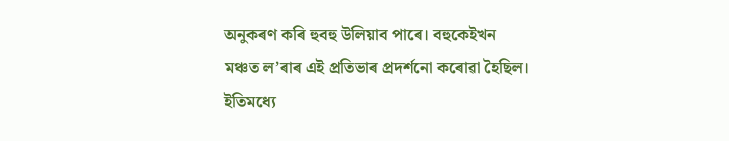অনুকৰণ কৰি হুবহু উলিয়াব পাৰে। বহুকেইখন মঞ্চত ল’ৰাৰ এই প্ৰতিভাৰ প্ৰদৰ্শনো কৰোৱা হৈছিল। ইতিমধ্যে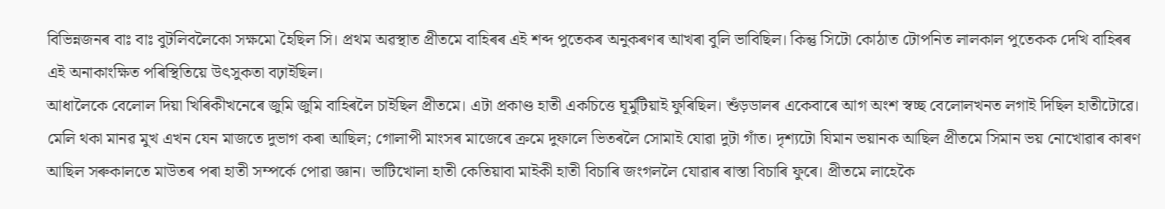বিভিন্নজনৰ বাঃ বাঃ বুটলিবলৈকো সক্ষমো হৈছিল সি। প্ৰথম অৱস্থাত প্ৰীতমে বাহিৰৰ এই শব্দ পুতেকৰ অনুকৰণৰ আখৰা বুলি ভাবিছিল। কিন্তু সিটো কোঠাত টোপনিত লালকাল পুতেকক দেখি বাহিৰৰ এই অনাকাংক্ষিত পৰিস্থিতিয়ে উৎসুকতা বঢ়াইছিল।
আধালৈকে বেলোল দিয়া খিৰিকীখনেৰে জুমি জুমি বাহিৰলৈ চাইছিল প্ৰীতমে। এটা প্ৰকাণ্ড হাতী একচিত্তে ঘূৰ্মুটিয়াই ফুৰিছিল। শুঁড়ডালৰ একেবাৰে আগ অংশ স্বচ্ছ বেলোলখনত লগাই দিছিল হাতীটোৱে। মেলি থকা মানৱ মুখ এখন যেন মাজতে দুভাগ কৰা আছিল; গোলাপী মাংসৰ মাজেৰে ক্ৰমে দুফালে ভিতৰলৈ সোমাই যোৱা দুটা গাঁত। দৃশ্যটো যিমান ভয়ানক আছিল প্ৰীতমে সিমান ভয় নোখোৱাৰ কাৰণ আছিল সৰুকালতে মাউতৰ পৰা হাতী সম্পৰ্কে পোৱা জ্ঞান। ভাটিখোলা হাতী কেতিয়াবা মাইকী হাতী বিচাৰি জংগললৈ যোৱাৰ ৰাস্তা বিচাৰি ফুৰে। প্ৰীতমে লাহেকৈ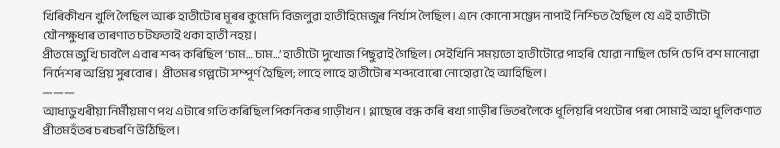খিৰিকীখন খুলি লৈছিল আৰু হাতীটোৰ মূৰৰ কুমেদি বিজলুৱা হাতীহিমেজুৰ নিৰ্যাস লৈছিল। এনে কোনো সম্ভেদ নাপাই নিশ্চিত হৈছিল যে এই হাতীটো যৌনক্ষুধাৰ তাৰণাত চটফতাই থকা হাতী নহয়।
প্ৰীতমে জুখি চাবলৈ এবাৰ শব্দ কৰিছিল ‘চাম… চাম…’ হাতীটো দুখোজ পিছুৱাই গৈছিল। সেইখিনি সময়তো হাতীটোৱে পাহৰি যোৱা নাছিল চেপি চেপি বশ মানোৱা নিৰ্দেশৰ অপ্ৰিয় সুৰবোৰ। প্ৰীতমৰ গল্পটো সম্পূৰ্ণ হৈছিল; লাহে লাহে হাতীটোৰ শব্দবোৰো নোহোৱা হৈ আহিছিল।
———
আধাডুখৰীয়া নিৰ্মীয়মাণ পথ এটাৰে গতি কৰিছিল পিকনিকৰ গাড়ীখন। গ্লাছেৰে বন্ধ কৰি ৰখা গাড়ীৰ ভিতৰলৈকে ধূলিয়ৰি পথটোৰ পৰা সোমাই অহা ধূলিকণাত প্ৰীতমহঁতৰ চৰচৰণি উঠিছিল।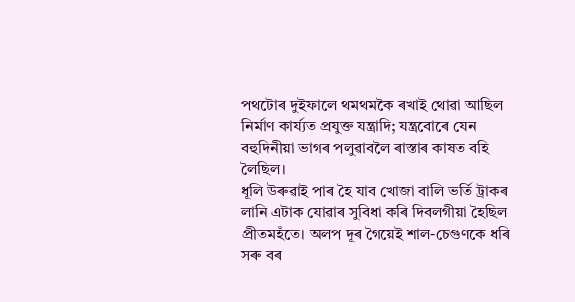পথটোৰ দুইফালে থমথমকৈ ৰখাই থোৱা আছিল নিৰ্মাণ কাৰ্য্যত প্ৰযুক্ত যন্ত্ৰাদি; যন্ত্ৰবোৰে যেন বহুদিনীয়া ভাগৰ পলুৱাবলৈ ৰাস্তাৰ কাষত বহি লৈছিল।
ধূলি উৰুৱাই পাৰ হৈ যাব খোজা বালি ভৰ্তি ট্ৰাকৰ লানি এটাক যোৱাৰ সুবিধা কৰি দিবলগীয়া হৈছিল প্ৰীতমহঁতে। অলপ দূৰ গৈয়েই শাল-চেগুণকে ধৰি সৰু বৰ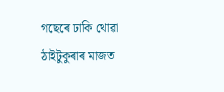গছেৰে ঢাকি থোৱা ঠাইটুকুৰাৰ মাজত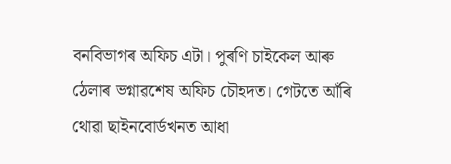বনবিভাগৰ অফিচ এটা। পুৰণি চাইকেল আৰু ঠেলাৰ ভগ্নাৱশেষ অফিচ চৌহদত। গেটতে আঁৰি থোৱা ছাইনবোৰ্ডখনত আধা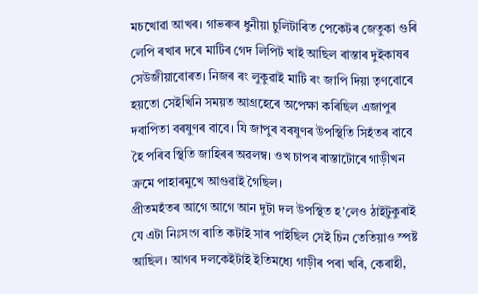মচখোৱা আখৰ। গাভৰুৰ ধুনীয়া চুলিটাৰিত পেকেটৰ জেতুকা গুৰি লেপি ৰখাৰ দৰে মাটিৰ গেদ লিপিট খাই আছিল ৰাস্তাৰ দুইকাষৰ সেউজীয়াবোৰত। নিজৰ ৰং লুকুৱাই মাটি ৰং জাপি দিয়া তৃণবোৰে হয়তো সেইখিনি সময়ত আগ্ৰহেৰে অপেক্ষা কৰিছিল এজাপুৰ দবাপিতা বৰষুণৰ বাবে। যি জাপুৰ বৰষুণৰ উপস্থিতি সিহঁতৰ বাবে হৈ পৰিব স্থিতি জাহিৰৰ অৱলম্ব। ওখ চাপৰ ৰাস্তাটোৰে গাড়ীখন ক্ৰমে পাহাৰমুখে আগুৱাই গৈছিল।
প্ৰীতমহঁতৰ আগে আগে আন দুটা দল উপস্থিত হ’লেও ঠাইটুকুৰাই যে এটা নিঃসংগ ৰাতি কটাই সাৰ পাইছিল সেই চিন তেতিয়াও স্পষ্ট আছিল। আগৰ দলকেইটাই ইতিমধ্যে গাড়ীৰ পৰা খৰি, কেৰাহী,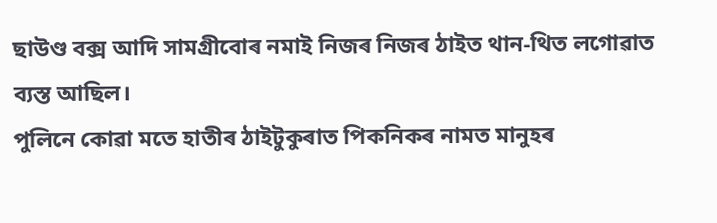ছাউণ্ড বক্স আদি সামগ্ৰীবোৰ নমাই নিজৰ নিজৰ ঠাইত থান-থিত লগোৱাত ব্যস্ত আছিল।
পুলিনে কোৱা মতে হাতীৰ ঠাইটুকুৰাত পিকনিকৰ নামত মানুহৰ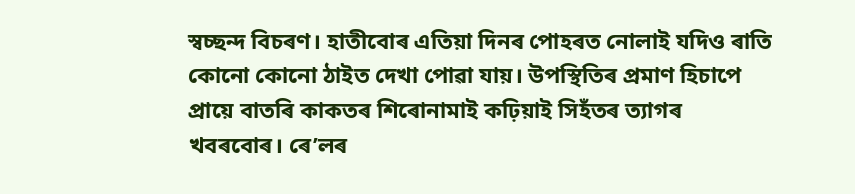স্বচ্ছন্দ বিচৰণ। হাতীবোৰ এতিয়া দিনৰ পোহৰত নোলাই যদিও ৰাতি কোনো কোনো ঠাইত দেখা পোৱা যায়। উপস্থিতিৰ প্ৰমাণ হিচাপে প্ৰায়ে বাতৰি কাকতৰ শিৰোনামাই কঢ়িয়াই সিহঁতৰ ত্যাগৰ খবৰবোৰ। ৰে’লৰ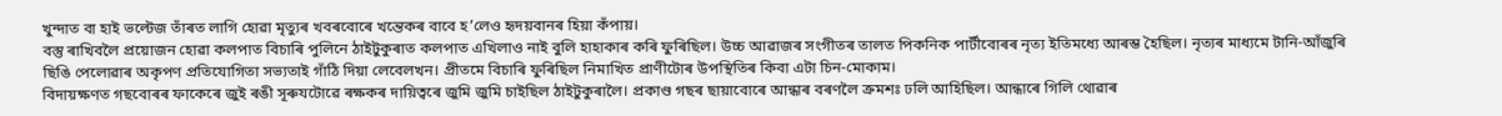খুন্দাত বা হাই ভল্টেজ তাঁৰত লাগি হোৱা মৃত্যুৰ খবৰবোৰে খন্তেকৰ বাবে হ’লেও হৃদয়বানৰ হিয়া কঁপায়।
বস্তু ৰাখিবলৈ প্ৰয়োজন হোৱা কলপাত বিচাৰি পুলিনে ঠাইটুকুৰাত কলপাত এখিলাও নাই বুলি হাহাকাৰ কৰি ফুৰিছিল। উচ্চ আৱাজৰ সংগীতৰ তালত পিকনিক পাৰ্টীবোৰৰ নৃত্য ইতিমধ্যে আৰম্ভ হৈছিল। নৃত্যৰ মাধ্যমে টানি-আঁজুৰি ছিঙি পেলোৱাৰ অকৃপণ প্ৰতিযোগিতা সভ্যতাই গাঁঠি দিয়া লেবেলখন। প্ৰীতমে বিচাৰি ফুৰিছিল নিমাখিত প্ৰাণীটোৰ উপস্থিতিৰ কিবা এটা চিন-মোকাম।
বিদায়ক্ষণত গছবোৰৰ ফাকেৰে জুই ৰঙী সূৰুযটোৱে ৰক্ষকৰ দায়িত্বৰে জুমি জুমি চাইছিল ঠাইটুকুৰালৈ। প্ৰকাণ্ড গছৰ ছায়াবোৰে আন্ধাৰ বৰণলৈ ক্ৰমশঃ ঢলি আহিছিল। আন্ধাৰে গিলি থোৱাৰ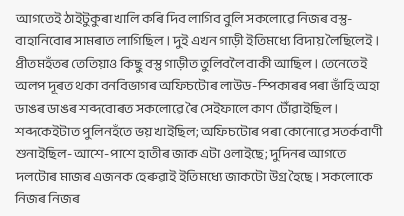আগতেই ঠাইটুকুৰা খালি কৰি দিব লাগিব বুলি সকলোৱে নিজৰ বস্তু-বাহানিবোৰ সামৰাত লাগিছিল। দুই এখন গাড়ী ইতিমধ্যে বিদায় লৈছিলেই। প্ৰীতমহঁতৰ তেতিয়াও কিছু বস্তু গাড়ীত তুলিবলৈ বাকী আছিল। তেনেতেই অলপ দূৰত থকা বনবিভাগৰ অফিচটোৰ লাউড-স্পিকাৰৰ পৰা ভাঁহি অহা ডাঙৰ ডাঙৰ শব্দবোৰত সকলোৱে ৰৈ সেইফালে কাণ টোঁৱাইছিল। শব্দকেইটাত পুলিনহঁতে ভয় খাইছিল; অফিচটোৰ পৰা কোনোৱে সতৰ্কবাণী শুনাইছিল- আশে-পাশে হাতীৰ জাক এটা ওলাইছে; দুদিনৰ আগতে দলটোৰ মাজৰ এজনক হেৰুৱাই ইতিমধ্যে জাকটো উগ্ৰ হৈছে। সকলোকে নিজৰ নিজৰ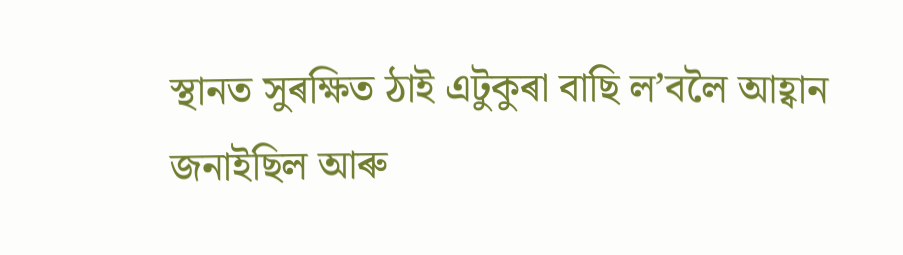স্থানত সুৰক্ষিত ঠাই এটুকুৰা বাছি ল’বলৈ আহ্বান জনাইছিল আৰু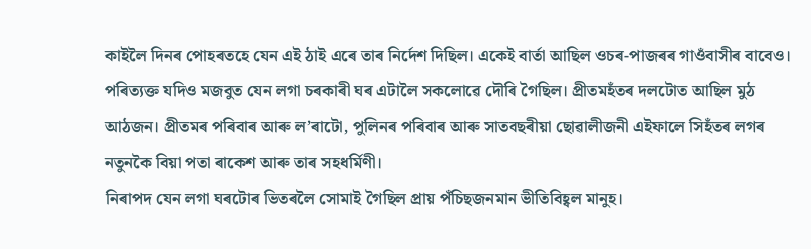কাইলৈ দিনৰ পোহৰতহে যেন এই ঠাই এৰে তাৰ নিৰ্দেশ দিছিল। একেই বাৰ্তা আছিল ওচৰ-পাজৰৰ গাওঁবাসীৰ বাবেও। পৰিত্যক্ত যদিও মজবুত যেন লগা চৰকাৰী ঘৰ এটালৈ সকলোৱে দৌৰি গৈছিল। প্ৰীতমহঁতৰ দলটোত আছিল মুঠ আঠজন। প্ৰীতমৰ পৰিবাৰ আৰু ল’ৰাটো, পুলিনৰ পৰিবাৰ আৰু সাতবছৰীয়া ছোৱালীজনী এইফালে সিহঁতৰ লগৰ নতুনকৈ বিয়া পতা ৰাকেশ আৰু তাৰ সহধৰ্মিণী।
নিৰাপদ যেন লগা ঘৰটোৰ ভিতৰলৈ সোমাই গৈছিল প্ৰায় পঁচিছজনমান ভীতিবিহ্বল মানুহ।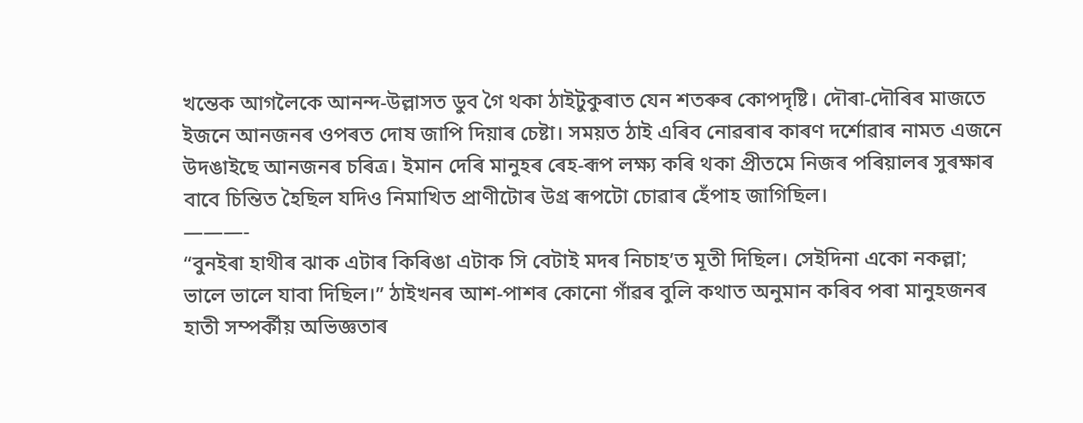খন্তেক আগলৈকে আনন্দ-উল্লাসত ডুব গৈ থকা ঠাইটুকুৰাত যেন শতৰুৰ কোপদৃষ্টি। দৌৰা-দৌৰিৰ মাজতে ইজনে আনজনৰ ওপৰত দোষ জাপি দিয়াৰ চেষ্টা। সময়ত ঠাই এৰিব নোৱৰাৰ কাৰণ দৰ্শোৱাৰ নামত এজনে উদঙাইছে আনজনৰ চৰিত্ৰ। ইমান দেৰি মানুহৰ ৰেহ-ৰূপ লক্ষ্য কৰি থকা প্ৰীতমে নিজৰ পৰিয়ালৰ সুৰক্ষাৰ বাবে চিন্তিত হৈছিল যদিও নিমাখিত প্ৰাণীটোৰ উগ্ৰ ৰূপটো চোৱাৰ হেঁপাহ জাগিছিল।
———-
“বুনইৰা হাথীৰ ঝাক এটাৰ কিৰিঙা এটাক সি বেটাই মদৰ নিচাহ’ত মূতী দিছিল। সেইদিনা একো নকল্লা; ভালে ভালে যাবা দিছিল।” ঠাইখনৰ আশ-পাশৰ কোনো গাঁৱৰ বুলি কথাত অনুমান কৰিব পৰা মানুহজনৰ হাতী সম্পৰ্কীয় অভিজ্ঞতাৰ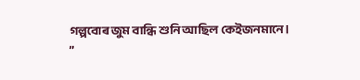গল্পবোৰ জুম বান্ধি শুনি আছিল কেইজনমানে।
”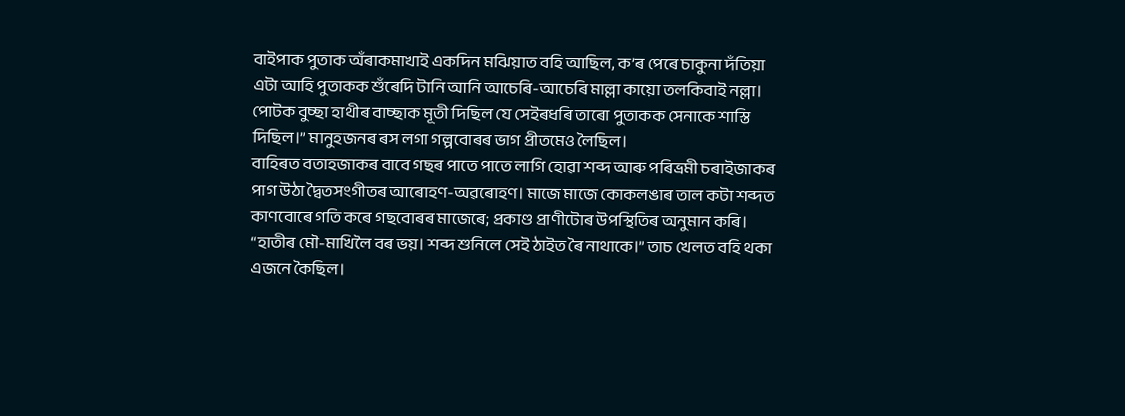বাইপাক পুতাক অঁৰাকমাখাই একদিন মঝিয়াত বহি আছিল, ক’ৰ পেৰে চাকুনা দঁতিয়া এটা আহি পুতাকক শুঁৰেদি টানি আনি আচেৰি-আচেৰি মাল্লা কায়ো তলকিবাই নল্লা। পোটক বুচ্ছা হাথীৰ বাচ্ছাক মূতী দিছিল যে সেইৰধৰি তাৰো পুতাকক সেনাকে শাস্তি দিছিল।” মানুহজনৰ ৰস লগা গল্পবোৰৰ ভাগ প্ৰীতমেও লৈছিল।
বাহিৰত বতাহজাকৰ বাবে গছৰ পাতে পাতে লাগি হোৱা শব্দ আৰু পৰিভ্ৰমী চৰাইজাকৰ পাগ উঠা দ্বৈতসংগীতৰ আৰোহণ-অৱৰোহণ। মাজে মাজে কোকলঙাৰ তাল কটা শব্দত কাণবোৰে গতি কৰে গছবোৰৰ মাজেৰে; প্ৰকাণ্ড প্ৰাণীটোৰ উপস্থিতিৰ অনুমান কৰি।
“হাতীৰ মৌ-মাখিলৈ বৰ ভয়। শব্দ শুনিলে সেই ঠাইত ৰৈ নাথাকে।” তাচ খেলত বহি থকা এজনে কৈছিল।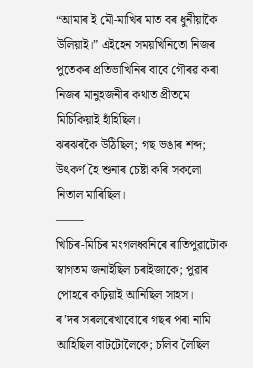“আমাৰ ই মৌ-মাখিৰ মাত বৰ ধুনীয়াকৈ উলিয়াই।” এইহেন সময়খিনিতো নিজৰ পুতেকৰ প্ৰতিভাখিনিৰ বাবে গৌৰৱ কৰা নিজৰ মানুহজনীৰ কথাত প্ৰীতমে মিচিকিয়াই হাঁহিছিল।
ঝৰঝৰকৈ উঠিছিল; গছ ভঙাৰ শব্দ; উৎকৰ্ণ হৈ শুনাৰ চেষ্টা কৰি সকলো নিতাল মাৰিছিল।
——-
খিচিৰ-মিচিৰ মংগলধ্বনিৰে ৰাতিপুৱাটোক স্বাগতম জনাইছিল চৰাইজাকে; পুৱাৰ পোহৰে কঢ়িয়াই আনিছিল সাহস।
ৰ’দৰ সৰলৰেখাবোৰে গছৰ পৰা নামি আহিছিল বাটটোলৈকে; চলিব লৈছিল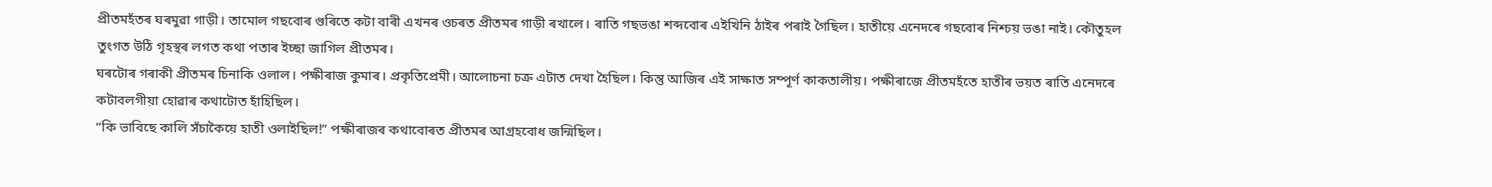প্ৰীতমহঁতৰ ঘৰমুৱা গাড়ী। তামোল গছবোৰ গুৰিতে কটা বাৰী এখনৰ ওচৰত প্ৰীতমৰ গাড়ী ৰখালে। ৰাতি গছভঙা শব্দবোৰ এইখিনি ঠাইৰ পৰাই গৈছিল। হাতীয়ে এনেদৰে গছবোৰ নিশ্চয় ভঙা নাই। কৌতুহল তুংগত উঠি গৃহস্থৰ লগত কথা পতাৰ ইচ্ছা জাগিল প্ৰীতমৰ।
ঘৰটোৰ গৰাকী প্ৰীতমৰ চিনাকি ওলাল। পক্ষীৰাজ কুমাৰ। প্ৰকৃতিপ্ৰেমী। আলোচনা চক্ৰ এটাত দেখা হৈছিল। কিন্তু আজিৰ এই সাক্ষাত সম্পূৰ্ণ কাকতালীয়। পক্ষীৰাজে প্ৰীতমহঁতে হাতীৰ ভয়ত ৰাতি এনেদৰে কটাবলগীয়া হোৱাৰ কথাটোত হাঁহিছিল।
“কি ভাবিছে কালি সঁচাকৈয়ে হাতী ওলাইছিল!” পক্ষীৰাজৰ কথাবোৰত প্ৰীতমৰ আগ্ৰহবোধ জন্মিছিল।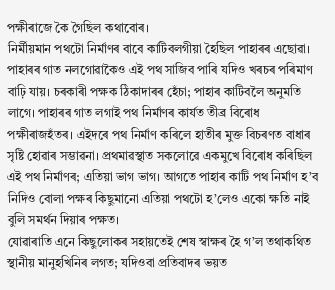পক্ষীৰাজে কৈ গৈছিল কথাবোৰ।
নিৰ্মীয়মান পথটো নিৰ্মাণৰ বাবে কাটিবলগীয়া হৈছিল পাহাৰৰ এছোৱা। পাহাৰৰ গাত নলগোৱাকৈও এই পথ সাজিব পাৰি যদিও খৰচৰ পৰিমাণ বাঢ়ি যায়। চৰকাৰী পক্ষক ঠিকাদাৰৰ হেঁচা; পাহাৰ কাটিবলৈ অনুমতি লাগে। পাহাৰৰ গাত লগাই পথ নিৰ্মাণৰ কাৰ্যত তীব্ৰ বিৰোধ পক্ষীৰাজহঁতৰ। এইদৰে পথ নিৰ্মাণ কৰিলে হাতীৰ মুক্ত বিচৰণত বাধাৰ সৃষ্টি হোৱাৰ সম্ভাৱনা। প্ৰথমাৱস্থাত সকলোৱে একমুখে বিৰোধ কৰিছিল এই পথ নিৰ্মাণৰ; এতিয়া ভাগ ভাগ। আগতে পাহাৰ কাটি পথ নিৰ্মাণ হ’ব নিদিও বোলা পক্ষৰ কিছুমানো এতিয়া পথটো হ’লেও একো ক্ষতি নাই বুলি সমৰ্থন দিয়াৰ পক্ষত।
যোৱাৰাতি এনে কিছুলোকৰ সহায়তেই শেষ স্বাক্ষৰ হৈ গ’ল তথাকথিত স্থানীয় মানুহখিনিৰ লগত; যদিওবা প্ৰতিবাদৰ ভয়ত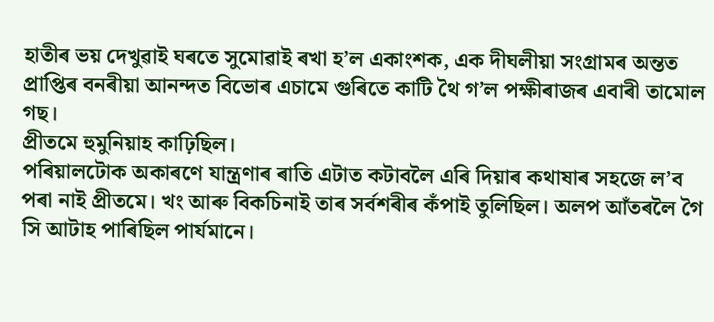হাতীৰ ভয় দেখুৱাই ঘৰতে সুমোৱাই ৰখা হ’ল একাংশক, এক দীঘলীয়া সংগ্ৰামৰ অন্তত প্ৰাপ্তিৰ বনৰীয়া আনন্দত বিভোৰ এচামে গুৰিতে কাটি থৈ গ’ল পক্ষীৰাজৰ এবাৰী তামোল গছ।
প্ৰীতমে হুমুনিয়াহ কাঢ়িছিল।
পৰিয়ালটোক অকাৰণে যান্ত্ৰণাৰ ৰাতি এটাত কটাবলৈ এৰি দিয়াৰ কথাষাৰ সহজে ল’ব পৰা নাই প্ৰীতমে। খং আৰু বিকচিনাই তাৰ সৰ্বশৰীৰ কঁপাই তুলিছিল। অলপ আঁতৰলৈ গৈ সি আটাহ পাৰিছিল পাৰ্যমানে।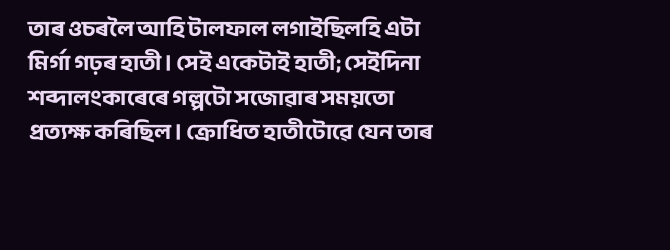তাৰ ওচৰলৈ আহি টালফাল লগাইছিলহি এটা মিৰ্গা গঢ়ৰ হাতী। সেই একেটাই হাতী; সেইদিনা শব্দালংকাৰেৰে গল্পটো সজোৱাৰ সময়তো প্ৰত্যক্ষ কৰিছিল। ক্ৰোধিত হাতীটোৱে যেন তাৰ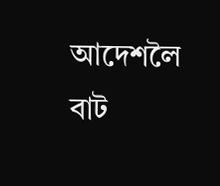আদেশলৈ বাট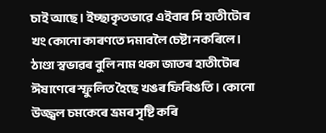চাই আছে। ইচ্ছাকৃতভাৱে এইবাৰ সি হাতীটোৰ খং কোনো কাৰণতে দমাবলৈ চেষ্টা নকৰিলে। ঠাণ্ডা স্বভাৱৰ বুলি নাম থকা জাতৰ হাতীটোৰ ঈষাণেৰে স্ফুলিত হৈছে খঙৰ ফিৰিঙতি। কোনো উজ্জ্বল চমকেৰে ভ্ৰমৰ সৃষ্টি কৰি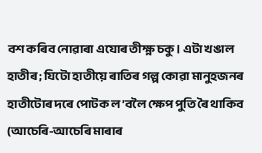বশ কৰিব নোৱাৰা এযোৰ তীক্ষ্ণ চকু। এটা খঙাল হাতীৰ ; যিটো হাতীয়ে ৰাতিৰ গল্প কোৱা মানুহজনৰ হাতীটোৰ দৰে পোটক ল’বলৈ ক্ষেপ পুতি ৰৈ থাকিব (আচেৰি-আচেৰি মাৰাৰ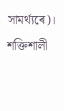সামৰ্থ্যৰে)। শক্তিশালী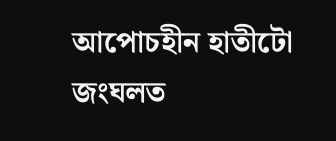আপোচহীন হাতীটো জংঘলত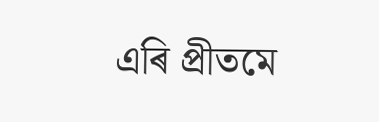এৰি প্ৰীতমে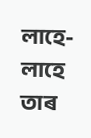লাহে-লাহে তাৰ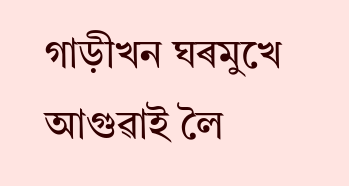গাড়ীখন ঘৰমুখে আগুৱাই লৈ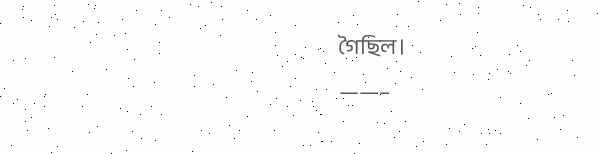গৈছিল।
——–